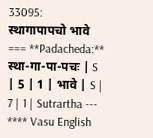33095: स्थागापापचो भावे === **Padacheda:** स्था-गा-पा-पचः | S | 5 | 1 | भावे | S | 7 | 1 | Sutrartha --- **** Vasu English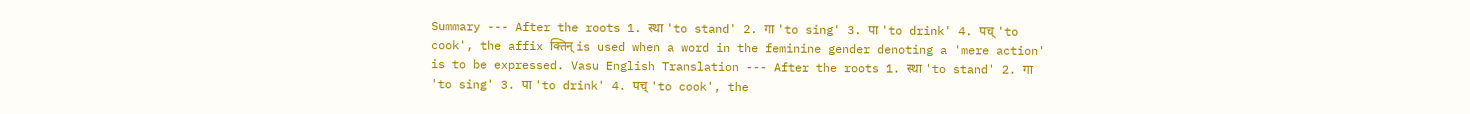Summary --- After the roots 1. स्था 'to stand' 2. गा 'to sing' 3. पा 'to drink' 4. पच् 'to cook', the affix क्तिन् is used when a word in the feminine gender denoting a 'mere action' is to be expressed. Vasu English Translation --- After the roots 1. स्था 'to stand' 2. गा 'to sing' 3. पा 'to drink' 4. पच् 'to cook', the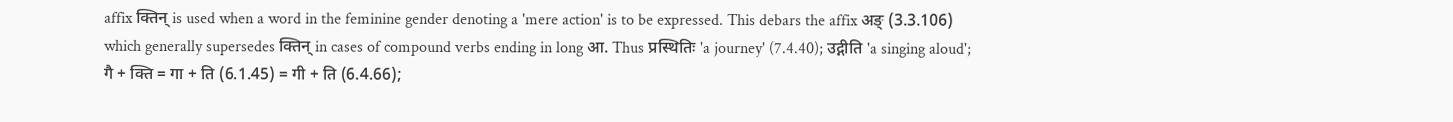affix क्तिन् is used when a word in the feminine gender denoting a 'mere action' is to be expressed. This debars the affix अङ् (3.3.106) which generally supersedes क्तिन् in cases of compound verbs ending in long आ. Thus प्रस्थितिः 'a journey' (7.4.40); उद्गीति 'a singing aloud'; गै + क्ति = गा + ति (6.1.45) = गी + ति (6.4.66);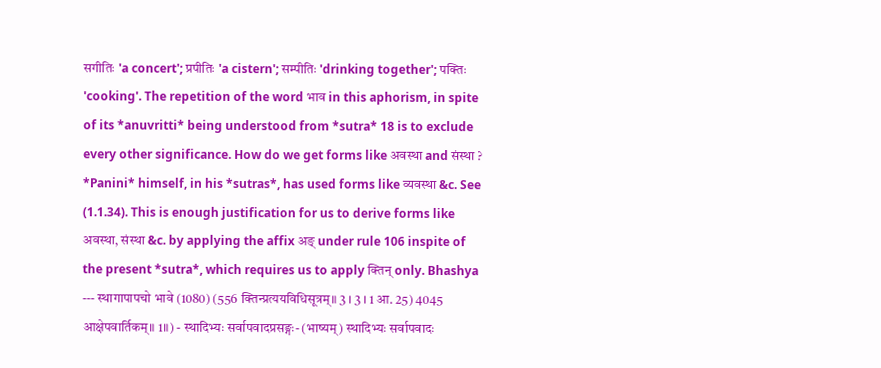सगीतिः 'a concert'; प्रपीतिः 'a cistern'; सम्पीतिः 'drinking together'; पक्तिः 'cooking'. The repetition of the word भाव in this aphorism, in spite of its *anuvritti* being understood from *sutra* 18 is to exclude every other significance. How do we get forms like अवस्था and संस्था ? *Panini* himself, in his *sutras*, has used forms like व्यवस्था &c. See (1.1.34). This is enough justification for us to derive forms like अवस्था, संस्था &c. by applying the affix अङ् under rule 106 inspite of the present *sutra*, which requires us to apply क्तिन् only. Bhashya --- स्थागापापचो भावे (1080) (556 क्तिन्प्रत्ययविधिसूत्रम्॥ 3 । 3 । 1 आ. 25) 4045 आक्षेपवार्तिकम्॥ 1॥) - स्थादिभ्यः सर्वापवादप्रसङ्गः- (भाष्यम्) स्थादिभ्यः सर्वापवादः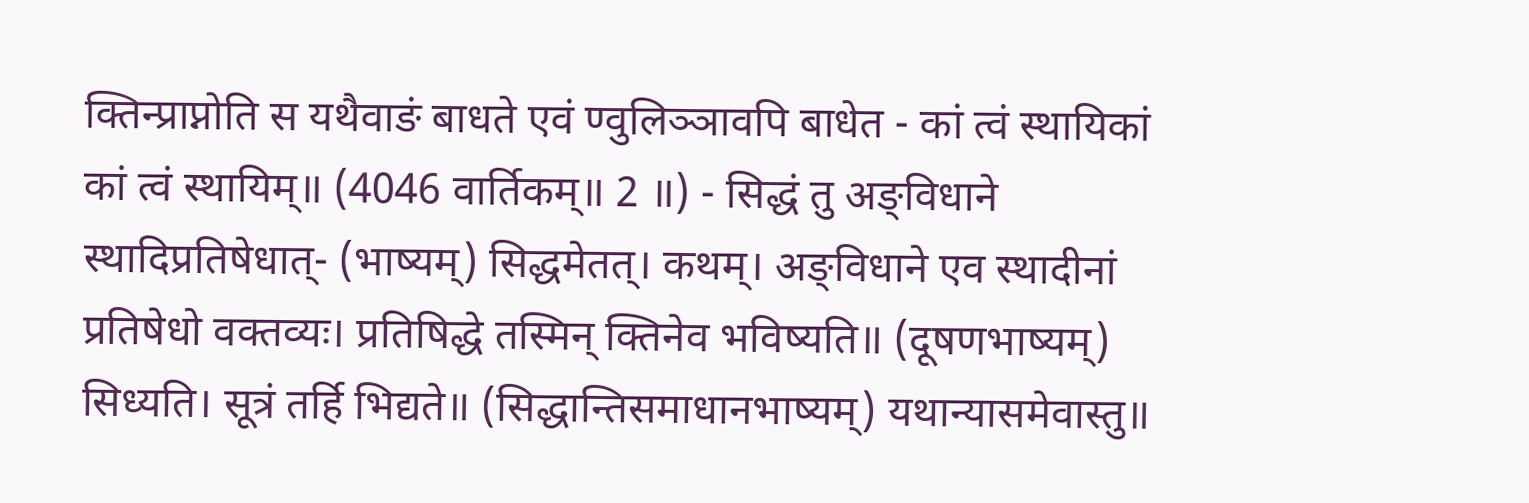क्तिन्प्राप्नोति स यथैवाङं बाधते एवं ण्वुलिञ्ञावपि बाधेत - कां त्वं स्थायिकां कां त्वं स्थायिम्॥ (4046 वार्तिकम्॥ 2 ॥) - सिद्धं तु अङ्विधाने स्थादिप्रतिषेधात्- (भाष्यम्) सिद्धमेतत्। कथम्। अङ्विधाने एव स्थादीनां प्रतिषेधो वक्तव्यः। प्रतिषिद्धे तस्मिन् क्तिनेव भविष्यति॥ (दूषणभाष्यम्) सिध्यति। सूत्रं तर्हि भिद्यते॥ (सिद्धान्तिसमाधानभाष्यम्) यथान्यासमेवास्तु॥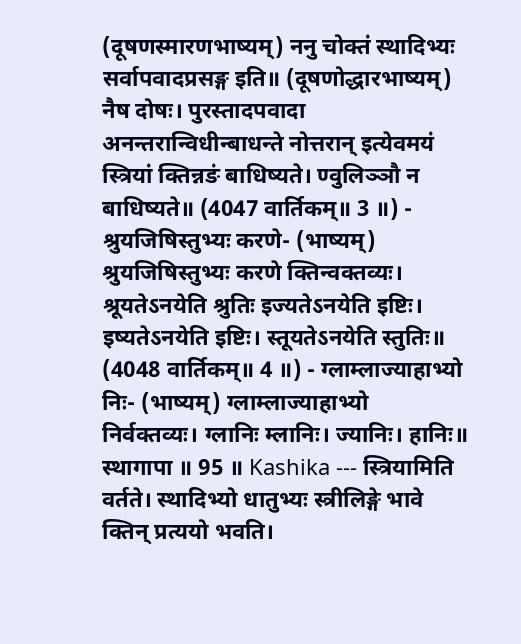(दूषणस्मारणभाष्यम्) ननु चोक्तं स्थादिभ्यः सर्वापवादप्रसङ्ग इति॥ (दूषणोद्धारभाष्यम्) नैष दोषः। पुरस्तादपवादा अनन्तरान्विधीन्बाधन्ते नोत्तरान् इत्येवमयं स्त्रियां क्तिन्नङं बाधिष्यते। ण्वुलिञ्ञौ न बाधिष्यते॥ (4047 वार्तिकम्॥ 3 ॥) - श्रुयजिषिस्तुभ्यः करणे- (भाष्यम्) श्रुयजिषिस्तुभ्यः करणे क्तिन्वक्तव्यः। श्रूयतेऽनयेति श्रुतिः इज्यतेऽनयेति इष्टिः। इष्यतेऽनयेति इष्टिः। स्तूयतेऽनयेति स्तुतिः॥ (4048 वार्तिकम्॥ 4 ॥) - ग्लाम्लाज्याहाभ्यो निः- (भाष्यम्) ग्लाम्लाज्याहाभ्यो निर्वक्तव्यः। ग्लानिः म्लानिः। ज्यानिः। हानिः॥ स्थागापा ॥ 95 ॥ Kashika --- स्त्रियामिति वर्तते। स्थादिभ्यो धातुभ्यः स्त्रीलिङ्गे भावे क्तिन् प्रत्ययो भवति।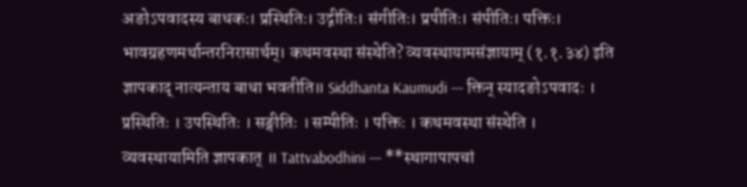अङोऽपवादस्य बाधकः। प्रस्थितिः। उद्गीतिः। संगीतिः। प्रपीतिः। संपीतिः। पक्तिः। भावग्रहणमर्थान्तरनिरासार्थम्। कथमवस्था संस्थेति? व्यवस्थायामसंज्ञायाम् (१.१.३४) इति ज्ञापकाद् नात्यन्ताय बाधा भवतीति॥ Siddhanta Kaumudi --- क्तिन् स्यादङोऽपवादः । प्रस्थितिः । उपस्थितिः । सङ्गीतिः । सम्पीतिः । पक्तिः । कथमवस्था संस्थेति । व्यवस्थायामिति ज्ञापकात् ॥ Tattvabodhini --- **स्थागापापचां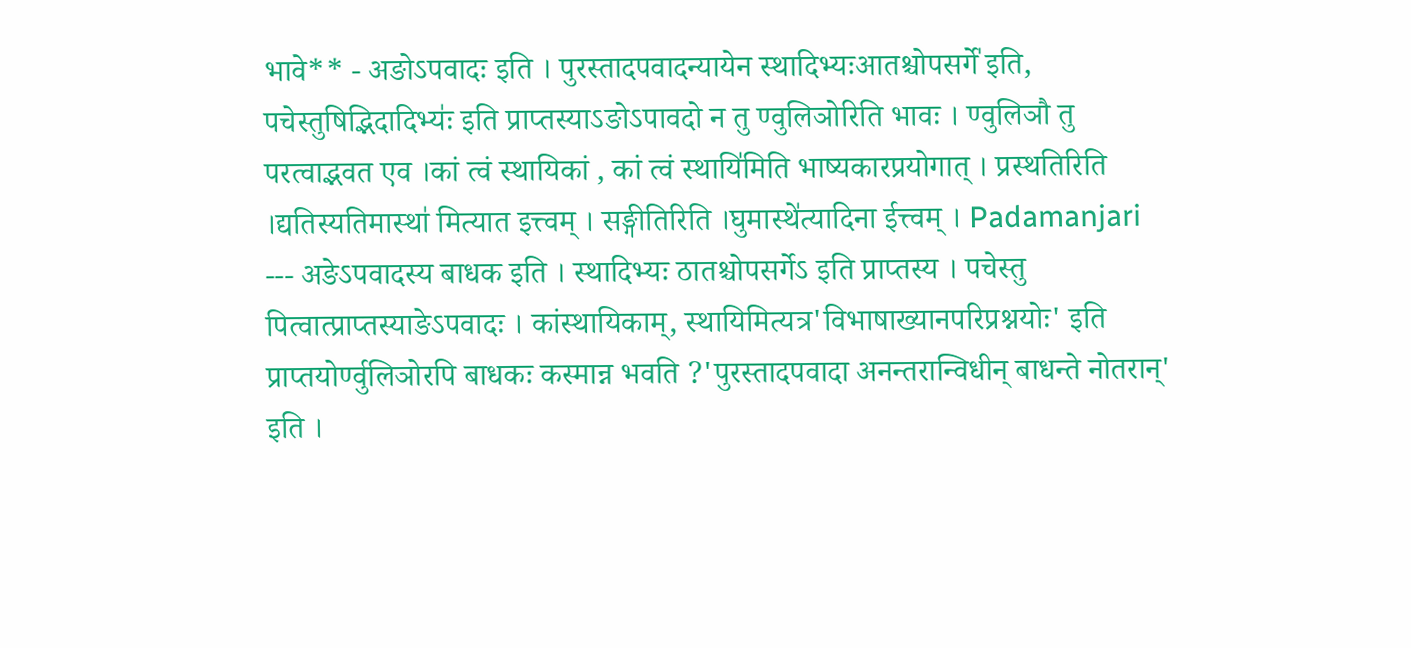भावे** - अङोऽपवादः इति । पुरस्तादपवादन्यायेन स्थादिभ्यःआतश्चोपसर्गे॑ इति, पचेस्तुषिद्भिदादिभ्यः॑ इति प्राप्तस्याऽङोऽपावदो न तु ण्वुलिञोरिति भावः । ण्वुलिञौ तु परत्वाद्भवत एव ।कां त्वं स्थायिकां , कां त्वं स्थायि॑मिति भाष्यकारप्रयोगात् । प्रस्थतिरिति ।द्यतिस्यतिमास्था॑ मित्यात इत्त्वम् । सङ्गीतिरिति ।घुमास्थे॑त्यादिना ईत्त्वम् । Padamanjari --- अङेऽपवादस्य बाधक इति । स्थादिभ्यः ठातश्चोपसर्गेऽ इति प्राप्तस्य । पचेस्तु पित्वात्प्राप्तस्याङेऽपवादः । कांस्थायिकाम्, स्थायिमित्यत्र'विभाषाख्यानपरिप्रश्नयोः' इति प्राप्तयोर्ण्वुलिञोरपि बाधकः कस्मान्न भवति ?'पुरस्तादपवादा अनन्तरान्विधीन् बाधन्ते नोतरान्' इति ।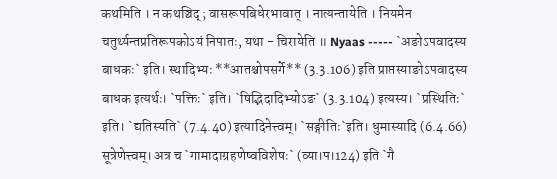कथमिति । न कथञ्चिद्; वासरूपबिधेरभावात् । नात्यन्तायेति । नियमेन चतुर्थ्यन्तप्रतिरूपकोऽयं निपातः, यथा - चिरायेति ॥ Nyaas ----- `अङोऽपवादस्य बाधकः` इति। स्थादिभ्यः **आतश्चोपसर्गे** (3.3.106) इति प्राप्तस्याङोऽपवादस्य बाधक इत्यर्थः। `पक्तिः` इति। `षिद्भिदादिभ्योऽङ` (3.3.104) इत्यस्य। `प्रस्थितिः` इति। `द्यतिस्यति` (7.4.40) इत्यादिनेत्त्वम्। `सङ्गीतिः`इति। धुमास्यादि (6.4.66) सूत्रेणेत्त्वम्। अत्र च `गामादाग्रहणेष्वविशेषः` (व्या।प।124) इति `गै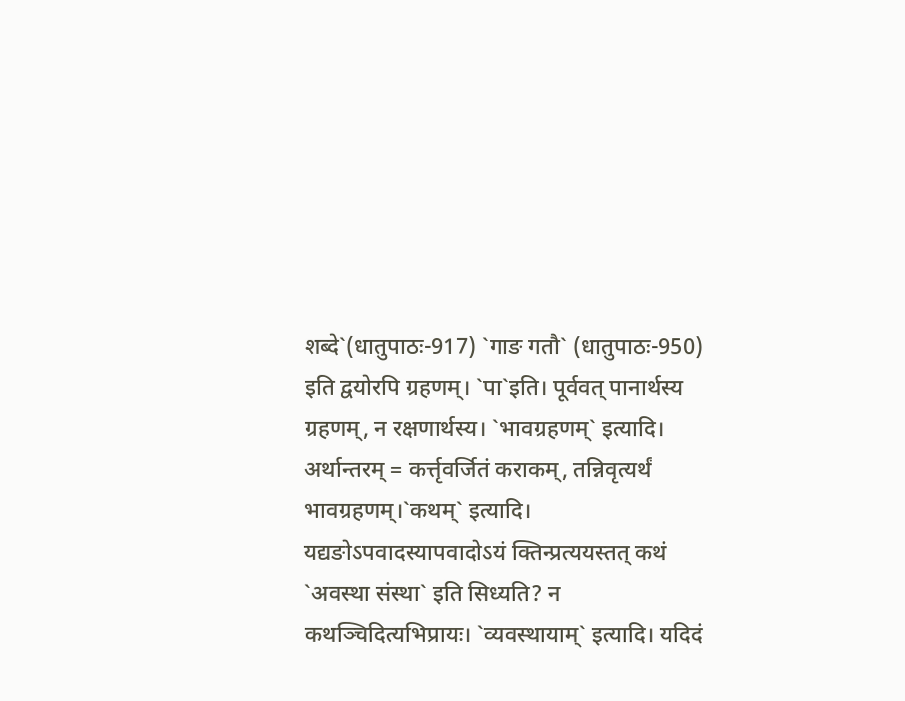शब्दे`(धातुपाठः-917) `गाङ गतौ` (धातुपाठः-950) इति द्वयोरपि ग्रहणम्। `पा`इति। पूर्ववत् पानार्थस्य ग्रहणम्, न रक्षणार्थस्य। `भावग्रहणम्` इत्यादि। अर्थान्तरम् = कर्त्तृवर्जितं कराकम्, तन्निवृत्यर्थं भावग्रहणम्।`कथम्` इत्यादि। यद्यङोऽपवादस्यापवादोऽयं क्तिन्प्रत्ययस्तत् कथं `अवस्था संस्था` इति सिध्यति? न कथञ्चिदित्यभिप्रायः। `व्यवस्थायाम्` इत्यादि। यदिदं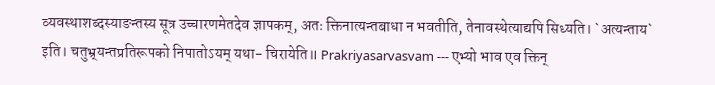व्यवस्थाशब्दस्याङन्तस्य सूत्र उच्चारणमेतदेव ज्ञापकम्, अतः क्तिनात्यन्तबाधा न भवतीति, तेनावस्थेत्याद्यपि सिध्यति। `अत्यन्ताय` इति। चतुभ्र्यन्तप्रतिरूपको निपातोऽयम् यथा- चिरायेति॥ Prakriyasarvasvam --- एभ्यो भाव एव क्तिन्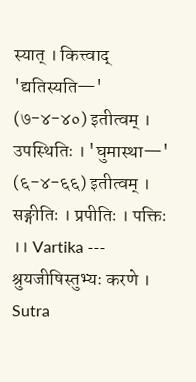स्यात् । कित्त्वाद् 'द्यतिस्यति—' (७-४-४०) इतीत्वम् । उपस्थितिः । 'घुमास्था—' (६-४-६६) इतीत्वम् । सङ्गीतिः । प्रपीतिः । पक्तिः ।। Vartika --- श्रुयजीषिस्तुभ्यः करणे । Sutra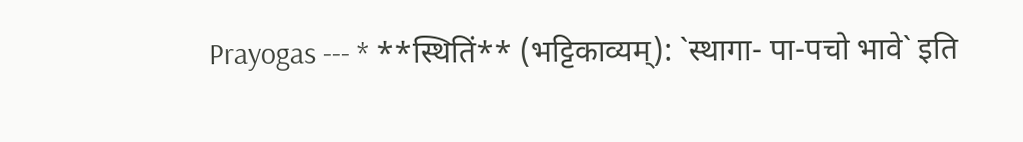Prayogas --- * **स्थितिं** (भट्टिकाव्यम्): `स्थागा- पा-पचो भावे` इति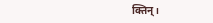क्तिन्।